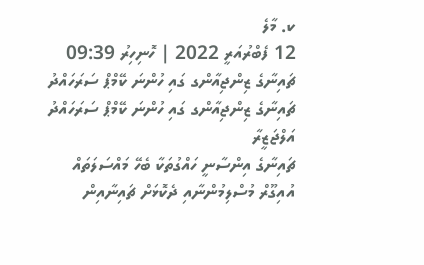ކ. މާލެ
12 ފެބްރުއަރީ 2022 | ހޮނިހިރު 09:39
ޗައިނާގެ ޒިންޖިއާންގ ގައި ހުންނަ ކޭމްޕް ސަރަހައްދު
ޗައިނާގެ ޒިންޖިއާންގ ގައި ހުންނަ ކޭމްޕް ސަރަހައްދު
އަލްޖަޒީރާ
ޗައިނާގެ އިންސާނީ ހައްގުތަކާ ބެހޭ މައްސަލަތައް
އުއިގޫރް މުސްލިމުންނާއި ދެކޮޅަށް ޗައިނާއިން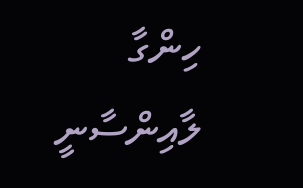ހިންގާ ލާއިންސާނީ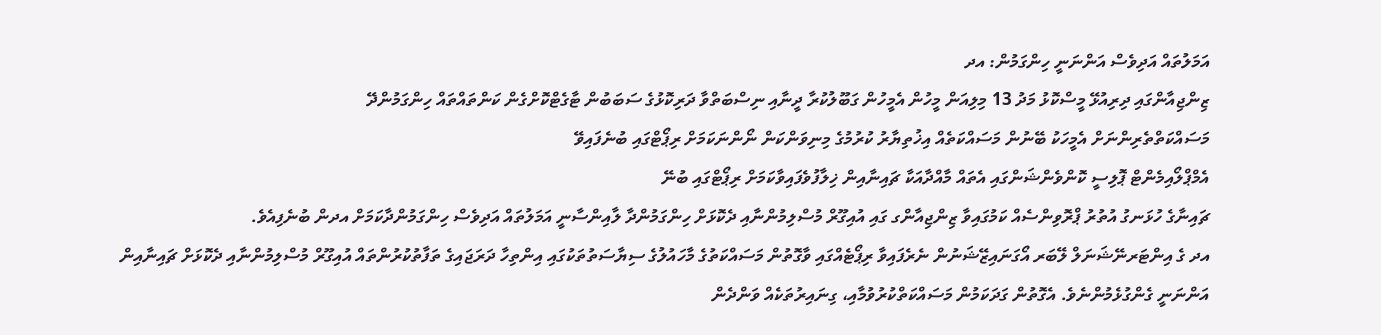އަމަލުތައް އަދިވެސް އަންނަނީ ހިންގަމުން: އދ
ޒިންޖިއާންގައި ދިރިއުޅޭ މީސްކޮޅު މަދު 13 މިލިއަން މީހުން އެމީހުން ގަބޫލުކުރާ ދީނާއި ނިސްބަތްވާ ދަރިކޮޅުގެ ސަބަބުން ޓާގެޓްކޮށްގެން ކަންތައްތައް ހިންގަމުންދޭ
މަސައްކަތްތެރިންނަށް އެމީހަކު ބޭނުން މަސައްކަތެއް އިޚުތިޔާރު ކުރުމުގެ މިނިވަންކަން ނޯންނަކަމަށް ރިޕޯޓްގައި ބުނެފައިވޭ
އެމްޕްލޯއިމެންޓް ޕޮލިސީ ކޮންވެންޝަންގައި އެތައް މާއްދާއަކާ ޗައިނާއިން ޚިލާފުވެފައިވާކަމަށް ރިޕޯޓްގައި ބުނޭ
ޗައިނާގެ ހުޅަނގު އުތުރު ޕްރޮވިންސެއް ކަމުގައިވާ ޒިންޖިއާންގ ގައި އުއިގޫރް މުސްލިމުންނާއި ދެކޮޅަށް ހިންގަމުންދާ ލާއިންސާނީ އަމަލުތައް އަދިވެސް ހިންގަމުންދާކަމަށް އދން ބުނެފިއެވެ.
އދ ގެ އިންޓަރނޭޝަނަލް ލޭބަރ އޯގަނައިޒޭޝަނުން ނެރެފައިވާ ރިޕޯޓެއްގައި ވާގޮތުން މަސައްކަތުގެ މާހައުލުގެ ސިޔާސަތުތަކުގައި އިންތިހާ ދަރަޖައިގެ ތަފާތުކުރުންތައް އުއިގޫރް މުސްލިމުންނާއި ދެކޮޅަށް ޗައިނާއިން އަންނަނީ ގެންގުޅެމުންނެވެ. އެގޮތުން ގަދަކަމުން މަސައްކަތްކުރުވުމާއި، ގިނައިރުތަކެއް ވަންދެން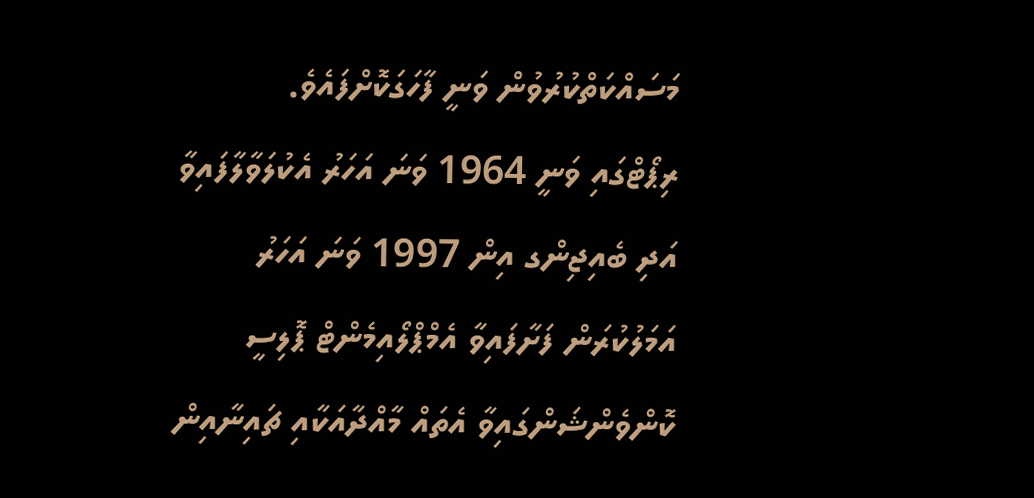މަސައްކަތްކުރުވުން ވަނީ ފާހަގަކޮށްފައެވެ.
ރިޕޯޓްގައި ވަނީ 1964 ވަނަ އަހަރު އެކުލަވާލާފައިވާ އަދި ބެއިޖިންގ އިން 1997 ވަނަ އަހަރު އަމަލުކުރަން ފަށާފައިވާ އެމްޕްލޯއިމެންޓް ޕޮލިސީ ކޮންވެންޝަންގައިވާ އެތައް މާއްދާއަކާއި ޗައިނާއިން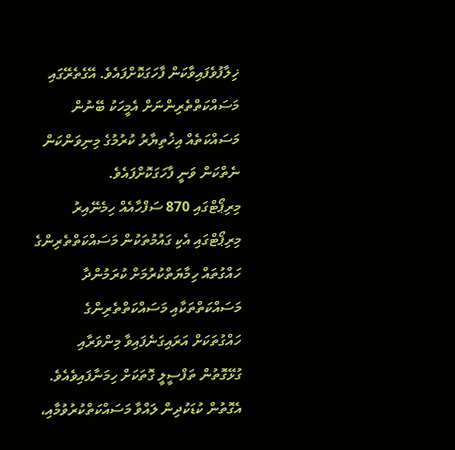ޚިލާފުވެފައިވާކަން ފާހަގަކޮށްފައެވެ. އޭގެތެރޭގައި މަސައްކަތްތެރިންނަށް އެމީހަކު ބޭނުން މަސައްކަތެއް އިޚުތިޔާރު ކުރުމުގެ މިނިވަންކަން ނެތްކަން ވަނީ ފާހަގަކޮށްފައެވެ.
މިރިޕޯޓްގައި 870 ސަފްހާއެއް ހިމެނޭއިރު މިރިޕޯޓްގައި އެކި ގައުމުތަކުން މަސައްކަތްތެރިންގެ ހައްގުތައް ހިމާޔަތްކުރުމަށް ކުރަމުންދާ މަސައްކަތްތަކާއި މަސައްކަތްތެރިންގެ ހައްގުތަކަށް އަރައިގަނެފައިވާ މިންވަރާއި ގުޅޭގޮތުން ތަފްސީލީ ގޮތަކަށް ހިމަނާފައިވެއެވެ. އެގޮތުން ކުޑަކުދިން ލައްވާ މަސައްކަތްކުރުވުމާއި،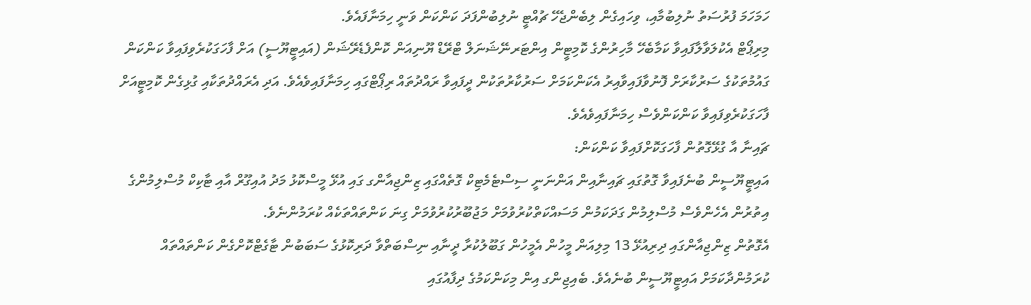ހަމަހަމަ ފުރުސަތު ނުލިބުމާއި، ވިހައިގެން ލިބެންޖެހޭ ޗުއްޓީ ނުލިބުންފަދަ ކަންކަން ވަނީ ހިމަނާފައެވެ.
މިރިޕޯޓް އެކުލަވާލާފައިވާ ކަމާބެހޭ މާހިރުންގެ ކޮމިޓީން އިންޓަރނޭޝަނަލް ޓްރޭޑް ޔޫނިއަން ކޮންފެޑެރޭޝަން (އައިޓީޔޫސީ) އަށް ފާހަގަކުރެވިފައިވާ ކަންކަން ގައުމުތަކުގެ ސަރުކާރަށް ފޮނުވާފައިވާއިރު އެކަންކަމަށް ސަރުކާރުތަކުން ދީފައިވާ ރައްދުތައް ރިޕޯޓްގައި ހިމަނާފައިވެއެވެ. އަދި އެރައްދުތަކާއި ގުޅިގެން ކޮމިޓީއަށް ފާހަގަކުރެވިފައިވާ ކަންކަންވެސް ހިމަނާފައިވެއެވެ.
ޗައިނާ އާ ގުޅޭގޮތުން ފާހަގަކޮށްފައިވާ ކަންކަން:
އައިޓީޔޫސީން ބުނެފައިވާ ގޮތުގައި ޗައިނާއިން އަންނަނީ ސިސްޓެމެޓިކް ގޮތެއްގައި ޒިންޖިއާންގ ގައި އުޅޭ މީސްކޮޅު މަދު އުއިގޫރް އާއި ޓާކިކް މުސްލިމުންގެ އިތުރުން އެހެންވެސް މުސްލިމުން ގަދަކަމުން މަސައްކަތްކުރުވުމަށް މަޖުބޫރުކުރުވުމަށް ގިނަ ކަންތައްތަކެއް ކުރަމުންނެވެ.
އެގޮތުން ޒިންޖިއާންގައި ދިރިއުޅޭ 13 މިލިއަން މީހުން އެމީހުން ގަބޫލުކުރާ ދީނާއި ނިސްބަތްވާ ދަރިކޮޅުގެ ސަބަބުން ޓާގެޓްކޮށްގެން ކަންތައްތައް ކުރަމުންދާކަމަށް އައިޓީޔޫސީން ބުނެއެވެ. ބެއިޖިންގ އިން މިކަންކަމުގެ ދިފާއުގައި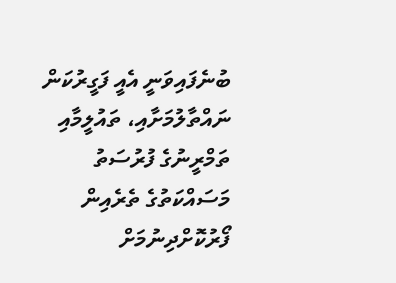ބުނެފައިވަނީ އެއީ ފަގީރުކަން ނައްތާލުމަށާއި، ތައުލީމާއި ތަމްރީނުގެ ފުރުސަތު މަސައްކަތުގެ ތެރެއިން ފޯރުކޮށްދިނުމަށް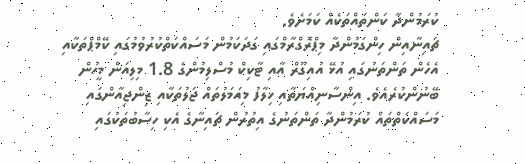ކުރަމުންދާ ކަންތައްތަކެއް ކަމަށެވެ.
ޗައިނާއިން ހިންގަމުންދާ މިޕްރޮގްރާމްގައި ގަދަކަމުން މަސައްކަތްކުރުވުމުގައި ކޭމްޕްތަކާއި އެހެން ތަންތަނުގައި އުޅޭ އުއިގޫރް އާއި ޓާކިކް މުސްލިމުންގެ 1.8 މިލިއަން މީހުން ބޭނުންކުރެއެވެ. އިންސާނިއްޔަތާއި ޚިލާފު މިއަމަލުތައް ޖަލުތަކާއި ޒިންޖިއާންގައި މަސައްކަތްތައް ކުރަމުންދާ ތަންތަނުގެ އިތުރުން ޗައިނާގެ އެކި ހިސާބުތަކުގައި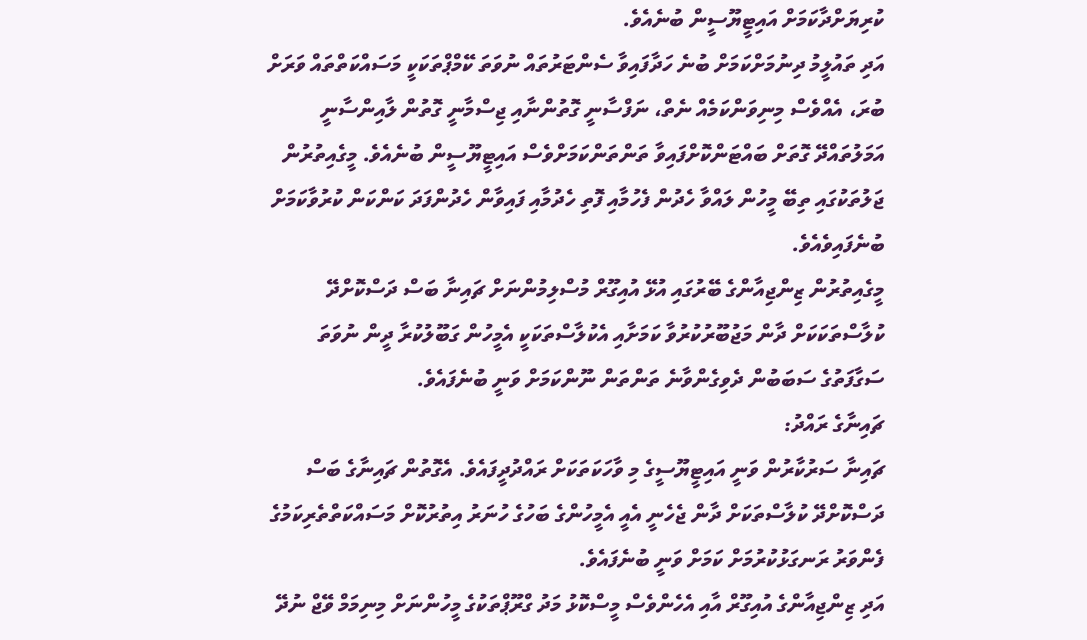ކުރިޔަށްދާކަމަށް އައިޓީޔޫސީން ބުނެއެވެ.
އަދި ތައުލީމު ދިނުމަށްކަމަށް ބުނެ ހަދާފައިވާ ސެންޓަރުތައް ނުވަތަ ކޭމްޕްތަކަކީ މަސައްކަތްތައް ވަރަށް ބުރަ، އެއްވެސް މިނިވަންކަމެއް ނެތް، ނަފްސާނީ ގޮތުންނާއި ޖިސްމާނީ ގޮތުން ލާއިންސާނީ އަމަލުތައްދޭ ގޮތަށް ބައްޓަންކޮށްފައިވާ ތަންތަންކަމަށްވެސް އައިޓީޔޫސީން ބުނެއެވެ. މީގެއިތުރުން ޖަލުތަކުގައި ތިބޭ މީހުން ލައްވާ ހެދުން ފެހުމާއި ފޮތި ހެދުމާއި ފައިވާން ހެދުންފަދަ ކަންކަން ކުރުވާކަމަށް ބުނެފައިވެއެވެ.
މީގެއިތުރުން ޒިންޖިއާންގެ ބޭރުގައި އުޅޭ އުއިގޫރް މުސްލިމުންނަށް ޗައިނާ ބަސް ދަސްކޮށްދޭ ކުލާސްތަކަކަށް ދާން މަޖުބޫރުކުރުވާ ކަމަށާއި އެކުލާސްތަކަކީ އެމީހުން ގަބޫލުކުރާ ދީން ނުވަތަ ސަގާފަތުގެ ސަބަބުން ދެވިގެންވާނެ ތަންތަން ނޫންކަމަށް ވަނީ ބުނެފައެވެ.
ޗައިނާގެ ރައްދު:
ޗައިނާ ސަރުކާރުން ވަނީ އައިޓީޔޫސީގެ މި ވާހަކަތަކަށް ރައްދުދީފައެވެ. އެގޮތުން ޗައިނާގެ ބަސް ދަސްކޮށްދޭ ކުލާސްތަކަށް ދާން ޖެހެނީ އެއީ އެމީހުންގެ ބަހުގެ ހުނަރު އިތުރުކޮށް މަސައްކަތްތެރިކަމުގެ ފެންވަރު ރަނގަޅުކުރުމަށް ކަމަށް ވަނީ ބުނެފައެވެ.
އަދި ޒިންޖިއާންގެ އުއިގޫރް އާއި އެހެންވެސް މީސްކޮޅު މަދު ގްރޫޕްތަކުގެ މީހުންނަށް މިނިމަމް ވޭޖް ނުދޭ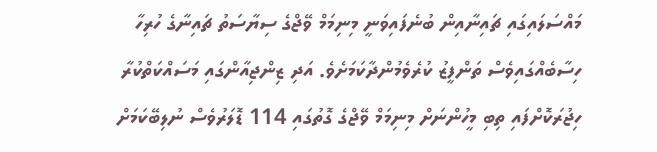މައްސަލައިގައި ޗައިނާއިން ބުނެފައިވަނީ މިނިމަމް ވޭޖްގެ ސިޔާސަތު ޗައިނާގެ ހުރިހާ ހިސާބެއްގައިވެސް ތަންފީޒު ކުރެވެމުންދާކަމަށެވެ. އަދި ޒިންޖިއާންގައި މަސައްކަތްކުރާ ހިޖުރަކޮށްފައި ތިބި މީހުންނަށް މިނިމަމް ވޭޖްގެ ގޮތުގައި 114 ޑޮލަރުވެސް ނުލިބޭކަމަށް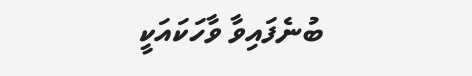ބުނެފައިވާ ވާހަކައަކީ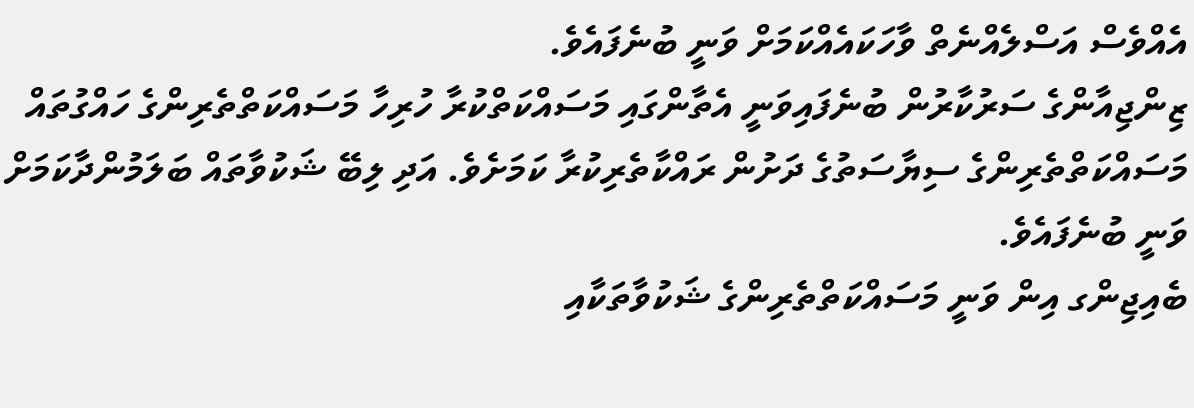އެއްވެސް އަސްލެއްނެތް ވާހަކައެއްކަމަށް ވަނީ ބުނެފައެވެ.
ޒިންޖިއާންގެ ސަރުކާރުން ބުނެފައިވަނީ އެތާންގައި މަސައްކަތްކުރާ ހުރިހާ މަސައްކަތްތެރިންގެ ހައްގުތައް މަސައްކަތްތެރިންގެ ސިޔާސަތުގެ ދަށުން ރައްކާތެރިކުރާ ކަމަށެވެ. އަދި ލިބޭ ޝަކުވާތައް ބަލަމުންދާކަމަށް ވަނީ ބުނެފައެވެ.
ބެއިޖިންގ އިން ވަނީ މަސައްކަތްތެރިންގެ ޝަކުވާތަކާއި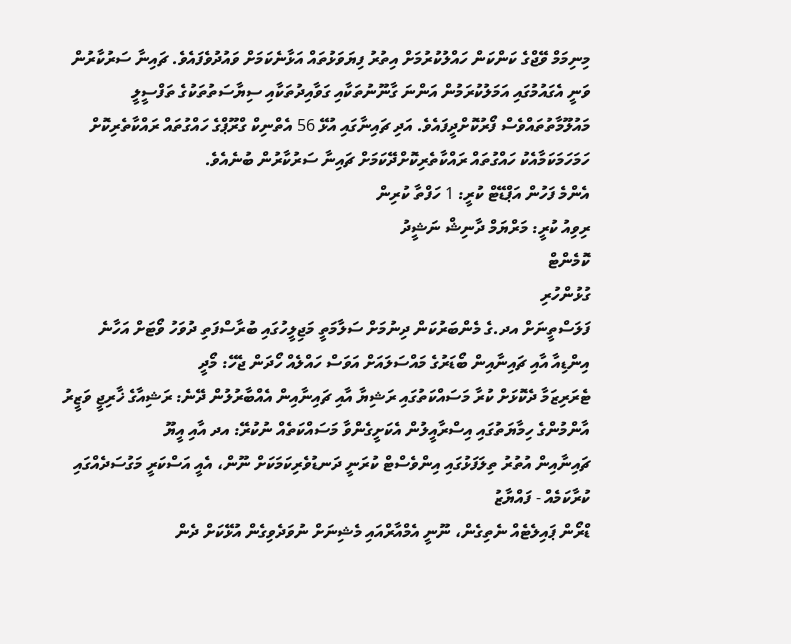މިނިމަމް ވޭޖްގެ ކަންކަން ހައްލުކުރުމަށް އިތުރު ފިޔަވަޅުތައް އަޅާނެކަމަށް ވައުދުވެފައެވެ. ޗައިނާ ސަރުކާރުން ވަނީ އެގައުމުގައި އަމަލުކުރަމުން އަންނަ ގާނޫނުތަކާއި ގަވާއިދުތަކާއި ސިޔާސަތުތަކުގެ ތަފްސީލީ މައުލޫމާތުތައްވެސް ފޯރުކޮށްދީފައެވެ. އަދި ޗައިނާގައި އުޅޭ 56 އެތްނިކް ގްރޫޕްގެ ހައްގުތައް ރައްކާތެރިކޮށް ހަމަހަމަކަމާއެކު ހައްގުތައް ރައްކާތެރިކޮށްދޭކަމަށް ޗައިނާ ސަރުކާރުން ބުނެއެވެ.
އެންމެ ފަހުން އަޕްޑޭޓް ކުރީ: 1 ހަފްތާ ކުރިން
ރިވިއު ކުރީ: މަރްޔަމް ދާނިޝް ނަޝީދު
ކޮމެންޓް
ގުޅުންހުރި
ފަލަސްތީނަށް އދ.ގެ މެންބަރުކަން ދިނުމަށް ސަލާމަތީ މަޖިލީހުގައި ބުރާސްފަތި ދުވަހު ވޯޓަށް އަހާނެ
އިންޑިއާ އާއި ޗައިނާއިން ބޯޑަރުގެ މައްސަލައަށް އަވަސް ހައްލެއް ހޯދަން ޖެހޭ: މޯދީ
ޓެރަރިޒަމާ ދެކޮޅަށް ކުރާ މަސައްކަތުގައި ރަޝިޔާ އާއި ޗައިނާއިން އެއްބާރުލުން ދޭނެ: ރަޝިއާގެ ޚާރިޖީ ވަޒީރު
އާންމުންގެ ހިމާޔަތުގައި އިސްރާއީލުން އެކަށީގެންވާ މަސައްކަތެއް ނުކުރޭ: އދ އާއި އީޔޫ
ޗައިނާއިން އުތުރު ތިލަފަޅުގައި އިންވެސްޓް ކުރަނީ ދަނޑުވެރިކަމަކަށް ނޫން، އެއީ އަސްކަރީ މަގުސަދެއްގައި ކުރާކަމެއް - ފައްޔާޒު
ޑްރޯން ޕައިލެޓެއް ނެތިގެން، ނޫނީ އެމްއާރްއައި މެޝިނަށް ނުވަދެވިގެން އުޅޭކަށް ދެން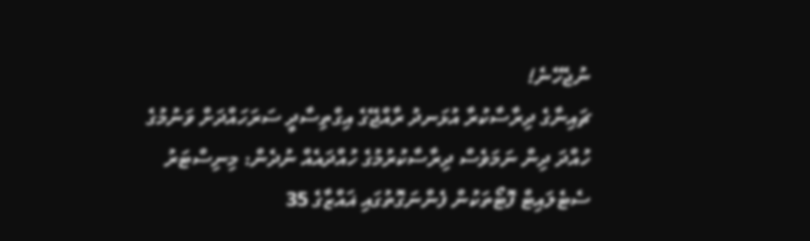ނުޖެހޭނެ!
ޗައިނާގެ ދިރާސާކުރާ އުޅަނދު ރާއްޖޭގެ އިގްތިސާދީ ސަރަހައްދަށް ވަނުމުގެ ހުއްދަ ދިން ނަމަވެސް ދިރާސާކުރުމުގެ ހުއްދައެއް ނުދެން: މިނިސްޓަރު
ސެޓެލައިޓް ފޮޓޯތަކުން ފެންނަގޮތުގައި ޣައްޒާގެ 35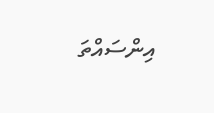އިންސައްތަ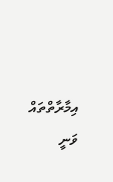އިމާރާތްތައް ވަނީ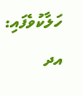ހަލާކުވެފައި: އދ